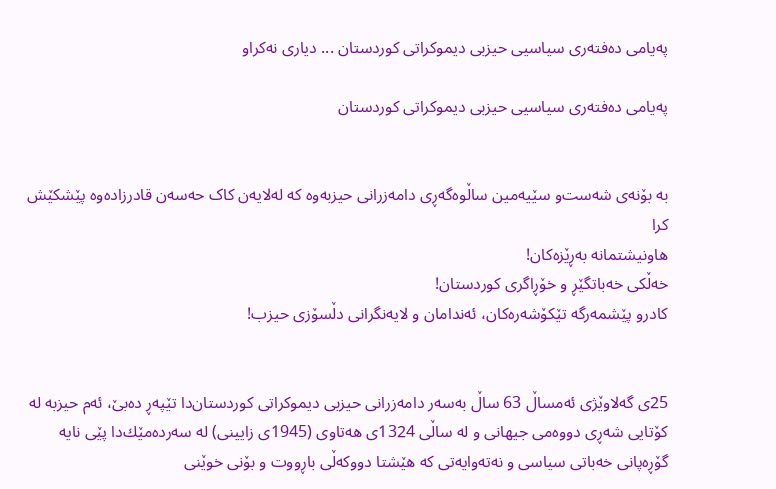په‌یامی‌ ده‌فته‌ری‌ سیاسیی‌ حیزبی‌ دیموكراتی‌ كوردستان ... دیاری نه‌کراو

په‌یامی‌ ده‌فته‌ری‌ سیاسیی‌ حیزبی‌ دیموكراتی‌ كوردستان


به‌ بۆنه‌ی‌ شه‌ست‌و سێیه‌مین ساڵوه‌گه‌ڕی‌ دامه‌زرانی‌ حیزبه‌وه‌ که‌ له‌لایه‌ن کاک حه‌سه‌ن قادرزاده‌وه‌ پێشکێش کرا
هاونیشتمانه‌ به‌ڕێزه‌كان!
خه‌ڵكی‌ خه‌باتگێڕ و خۆڕاگری‌ كوردستان!
كادرو پێشمه‌رگه‌ تێكۆشه‌ره‌كان، ئه‌ندامان و لایه‌نگرانی‌ دڵسۆزی‌ حیزب!


25ی‌ گه‌لاوێژی‌ ئه‌مساڵ‌ 63 ساڵ‌ به‌سه‌ر دامه‌زرانی‌ حیزبی‌ دیموكراتی‌ كوردستان‌دا تێپه‌ڕ ده‌بێ‌، ئه‌م حیزبه‌ له‌ كۆتایی‌ شه‌ڕی‌ دووه‌می‌ جیهانی‌ ‌و له‌ ساڵی‌ 1324ی‌ هه‌تاوی‌ (1945ی‌ زایینی‌) له‌ سه‌رده‌مێك‌دا پێی‌ نایه‌ گۆڕه‌پانی‌ خه‌باتی‌ سیاسی‌ و نه‌ته‌وایه‌تی‌ كه‌ هێشتا دووكه‌ڵی‌ باڕووت و بۆنی‌ خوێنی‌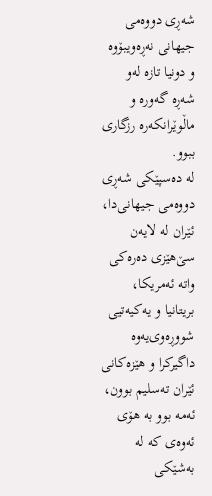شه‌ڕی‌ دووه‌می‌ جیهانی‌ نه‌ڕه‌ویبۆوه‌ و دونیا تازه‌ له‌و شه‌ڕه‌ گه‌وره‌ و ماڵوێرانكه‌ره‌ رزگاری‌ ببوو.
له‌ ده‌سپێكی‌ شه‌ڕی‌ دووه‌می‌ جیهانی‌‌دا، ئێران له‌ لایه‌ن سێ‌هێزی‌ ده‌ره‌كی‌ واته‌ ئه‌مریكا، بریتانیا و یه‌كیه‌تیی‌ شووڕه‌وی‌یه‌وه‌ داگیركرا و هێزه‌كانی‌ ئێران ته‌سلیم بوون، ئه‌مه‌ بوو به‌ هۆی‌ ئه‌وه‌ی‌ كه‌ له‌ به‌شێكی‌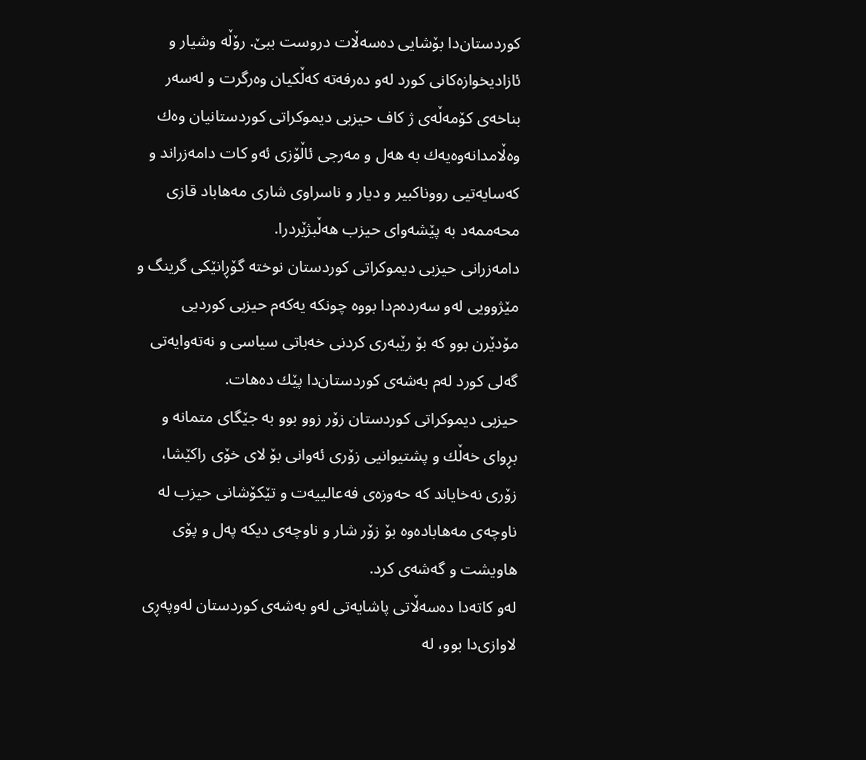كوردستان‌دا بۆشایی‌‌ ده‌سه‌ڵات دروست ببێ‌. رۆڵه‌ وشیار و ئازادیخوازه‌كانی‌ كورد له‌و ده‌رفه‌ته‌ كه‌ڵكیان وه‌رگرت و له‌سه‌ر بناخه‌ی‌ كۆمه‌ڵه‌ی‌ ژ كاف حیزبی‌ دیموكراتی‌ كوردستانیان وه‌ك وه‌ڵامدانه‌وه‌یه‌ك به‌ هه‌ل و مه‌رجی‌ ئاڵۆزی‌ ئه‌و كات دامه‌زراند و كه‌سایه‌تیی‌ رووناكبیر و دیار و ناسراوی‌ شاری‌ مه‌هاباد قازی‌ محه‌ممه‌د به‌ پێشه‌وای‌ حیزب هه‌ڵبژێردرا.
دامه‌زرانی‌ حیزبی‌ دیموكراتی‌ كوردستان نوخته‌ گۆڕانێكی‌ گرینگ و مێژوویی‌ له‌و سه‌رده‌م‌دا بووه‌ چونكه‌ یه‌كه‌م حیزبی‌ كوردیی‌ مۆدێرن بوو كه‌ بۆ رێبه‌ری‌ كردنی‌ خه‌باتی‌ سیاسی‌ و نه‌ته‌وایه‌تی گه‌لی‌ كورد له‌م به‌شه‌ی‌ كوردستان‌دا پێك ده‌هات.
حیزبی‌ دیموكراتی‌ كوردستان زۆر زوو بوو به‌ جێگای‌ متمانه‌ و بڕوای‌ خه‌ڵك و پشتیوانیی‌ زۆری‌ ئه‌وانی‌ بۆ لای‌ خۆی‌ راكێشا، زۆری‌ نه‌خایاند كه‌ حه‌وزه‌ی‌ فه‌عالییه‌ت و تێكۆشانی‌ حیزب له‌ ناوچه‌ی‌ مه‌هاباده‌وه‌ بۆ زۆر شار و ناوچه‌ی‌ دیكه‌ په‌ل و پۆی‌ هاویشت و گه‌شه‌ی‌ كرد.
له‌و كاته‌دا ده‌سه‌ڵاتی‌ پاشایه‌تی‌ له‌و به‌شه‌ی‌ كوردستان له‌وپه‌ڕی‌ لاوازی‌‌دا بوو، له‌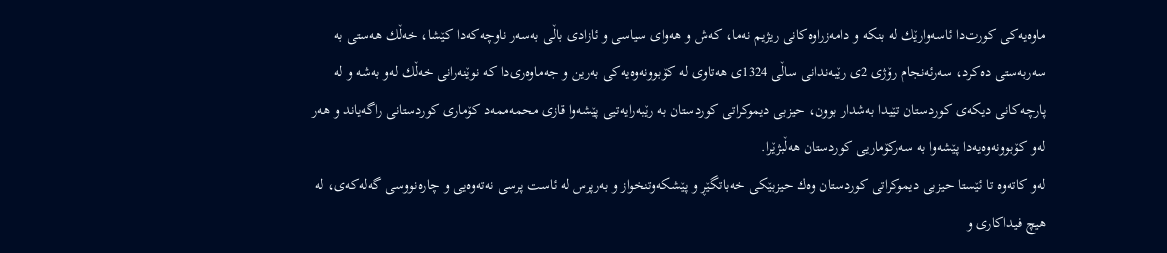ماوه‌یه‌كی‌ كورت‌دا ئاسه‌وارێك له‌ بنكه‌ و دامه‌زراوه‌كانی‌ ریژیم نه‌ما، كه‌ش و هه‌وای‌ سیاسی‌ و ئازادی‌ باڵی‌ به‌سه‌ر ناوچه‌كه‌دا كێشا، خه‌ڵك هه‌ستی‌ به‌ سه‌ربه‌ستی‌ ده‌كرد، سه‌رئه‌نجام رۆژی‌ 2ی‌ رێبه‌ندانی‌ ساڵی‌ 1324ی‌ هه‌تاوی‌ له‌ كۆبوونه‌وه‌یه‌كی‌ به‌رین و جه‌ماوه‌ری‌‌دا كه‌ نوێنه‌رانی‌ خه‌ڵك له‌و به‌شه‌ و له‌ پارچه‌كانی‌ دیكه‌ی‌ كوردستان تێیدا به‌شدار بوون، حیزبی‌ دیموكراتی‌ كوردستان به‌ رێبه‌رایه‌تیی‌ پێشه‌وا قازی‌ محمه‌ممه‌د كۆماری‌ كوردستانی‌ راگه‌یاند و هه‌ر له‌و كۆبوونه‌وه‌یه‌دا پێشه‌وا به‌ سه‌ركۆماریی‌ كوردستان هه‌ڵبژێرا.
له‌و كاته‌وه‌ تا ئێستا حیزبی‌ دیموكراتی‌ كوردستان وه‌ك حیزبێكی‌ خه‌باتگێڕ و پێشكه‌وتنخواز و به‌رپرس له‌ ئاست پرسی‌ نه‌ته‌وه‌یی‌ و چاره‌نووسی‌ گه‌له‌كه‌ی‌، له‌ هیچ فیداكاری و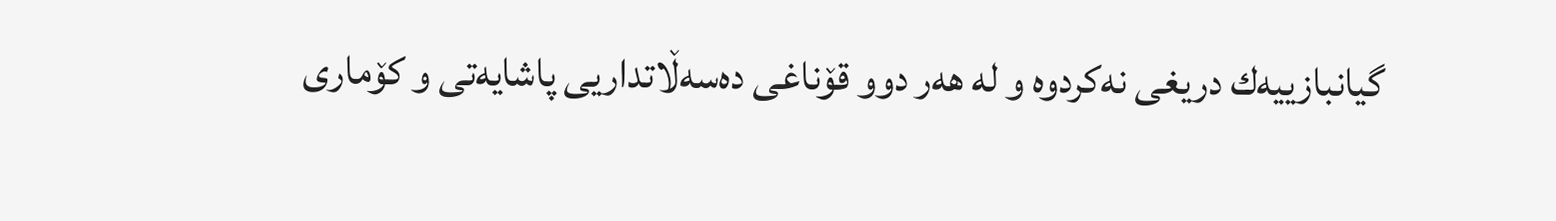گیانبازییه‌ك دریغی‌ نه‌كردوه‌ و له‌ هه‌ر دوو قۆناغی‌ ده‌سه‌ڵاتداریی‌ پاشایه‌تی‌ و كۆماری‌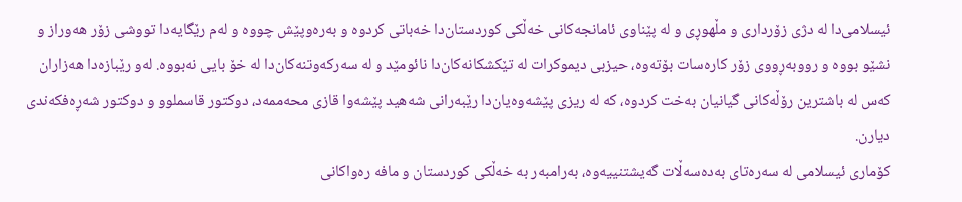ئیسلامی‌‌دا له‌ دژی‌ زۆرداری‌ و مڵهوڕی‌ و له‌ پێناوی‌ ئامانجه‌كانی‌ خه‌ڵكی‌ كوردستان‌دا خه‌باتی‌ كردوه‌ و به‌ره‌وپێش چووه‌ و له‌م رێگایه‌دا تووشی‌ زۆر هه‌وراز و نشێو بووه‌ و رووبه‌ڕووی‌ زۆر كاره‌سات بۆته‌وه‌، حیزبی‌ دیموكرات له‌ تێكشكانه‌كان‌دا نائومێد و له‌ سه‌ركه‌وتنه‌كان‌دا له‌ خۆ بایی‌ نه‌بووه‌. له‌و رێبازه‌دا هه‌زاران كه‌س له‌ باشترین رۆڵه‌كانی‌ گیانیان به‌خت كردوه‌، كه‌ له‌ ریزی‌ پێشه‌وه‌یان‌دا رێبه‌رانی‌ شه‌هید پێشه‌وا قازی‌ محه‌ممه‌د، دوكتور قاسملوو و دوكتور شه‌ڕه‌فكه‌ندی‌ دیارن.
كۆماری‌ ئیسلامی‌ له‌ سه‌ره‌تای به‌ده‌سه‌ڵات گه‌یشتنییه‌وه‌، به‌رامبه‌ر به‌ خه‌ڵكی‌ كوردستان و مافه‌ ره‌واكانی‌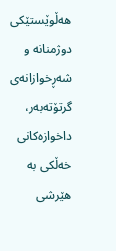هه‌ڵوێستێكی‌ دوژمنانه‌ و شه‌ڕخوازانه‌ی‌ گرتۆته‌به‌ر، داخوازه‌كانی‌ خه‌ڵكی‌ به‌ هێرشی‌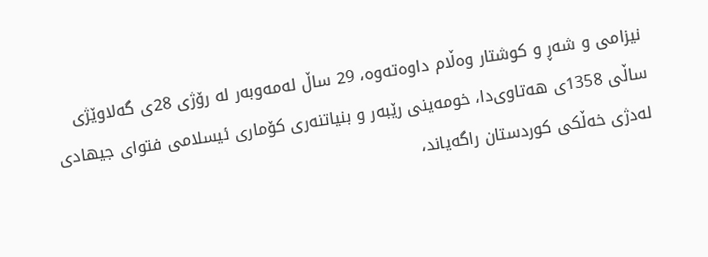نیزامی‌ و شه‌ڕ و كوشتار وه‌ڵام داوه‌ته‌وه‌، 29 ساڵ‌ له‌مه‌وبه‌ر له‌ رۆژی‌ 28ی‌ گه‌لاوێژی‌ ساڵی‌ 1358ی‌ هه‌تاوی‌‌دا، خومه‌ینی‌ رێبه‌ر و بنیاتنه‌ری‌ كۆماری‌ ئیسلامی‌ فتوای‌ جیهادی‌ له‌دژی‌ خه‌ڵكی‌ كوردستان راگه‌یاند،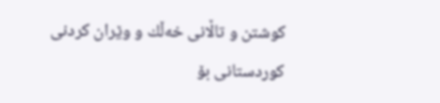كوشتن و تاڵانی‌ خه‌ڵك و وێران كردنی‌ كوردستانی‌ بۆ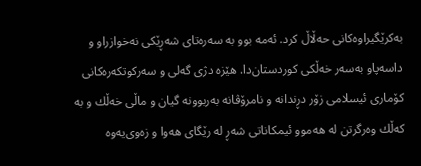به‌كرێگیراوه‌كانی‌ حه‌ڵاڵ‌ كرد. ئه‌مه‌ بوو به‌ سه‌ره‌تای‌ شه‌ڕێكی‌ نه‌خوازراو و داسه‌پاو به‌سه‌ر خه‌ڵكی‌ كوردستان‌دا. هێزه‌ دژی‌ گه‌لی و سه‌ركوتكه‌ره‌كانی‌ كۆماری‌ ئیسلامی‌ زۆر دڕندانه‌ و نامرۆڤانه‌ به‌ربوونه‌ گیان و ماڵی‌ خه‌ڵك و به‌ كه‌ڵك وه‌رگرتن له‌ هه‌موو ئیمكاناتی‌ شه‌ڕ له‌ رێگای‌ هه‌وا و زه‌وی‌یه‌وه‌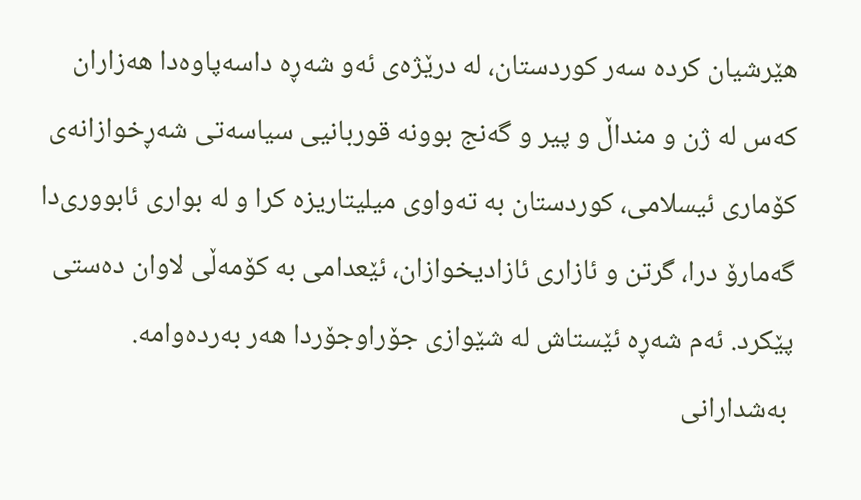هێرشیان كرده‌ سه‌ر كوردستان، له‌ درێژه‌ی‌ ئه‌و شه‌ڕه‌ داسه‌پاوه‌دا هه‌زاران كه‌س له‌ ژن و منداڵ‌ و پیر و گه‌نج بوونه‌ قوربانیی‌ سیاسه‌تی‌ شه‌ڕخوازانه‌ی‌ كۆماری‌ ئیسلامی‌، كوردستان به‌ ته‌واوی‌ میلیتاریزه‌ كرا و له‌ بواری‌ ئابووری‌دا گه‌مارۆ درا، گرتن و ئازاری‌ ئازادیخوازان، ئێعدامی‌ به‌ كۆمه‌ڵی‌ لاوان ده‌ستی‌ پێكرد. ئه‌م شه‌ڕه‌ ئێستاش له‌ شێوازی‌ جۆراوجۆردا هه‌ر به‌رده‌وامه‌.
 به‌شدارانی‌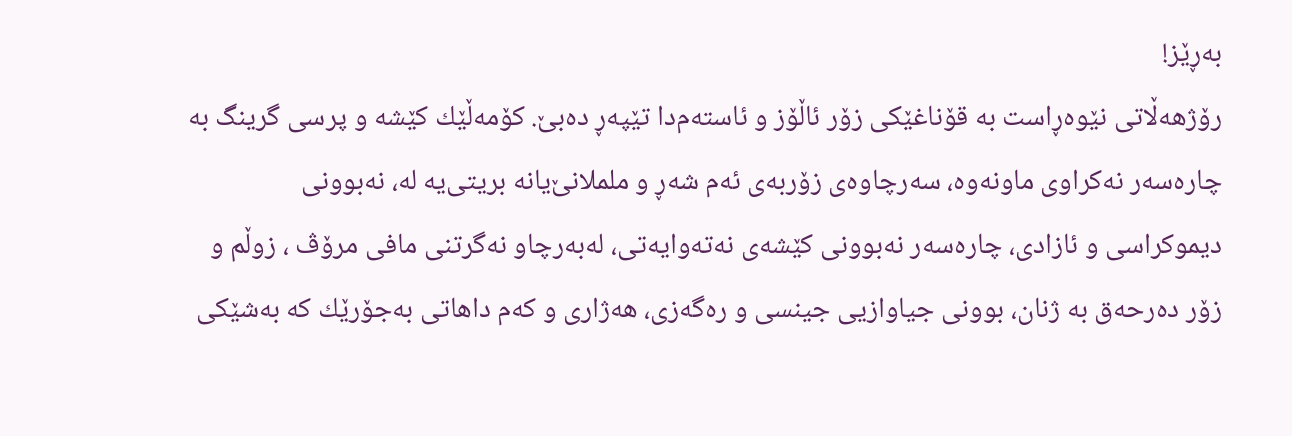به‌ڕێز!
رۆژهه‌ڵاتی‌ نێوه‌ڕاست به‌ قۆناغێكی‌ زۆر ئاڵۆز و ئاسته‌م‌دا تێپه‌ڕ ده‌بێ‌. كۆمه‌ڵێك كێشه‌ و پرسی‌ گرینگ به‌ چاره‌سه‌ر نه‌كراوی‌ ماونه‌وه‌، سه‌رچاوه‌ی‌ زۆربه‌ی‌ ئه‌م شه‌ڕ و ململانێ‌یانه‌ بریتی‌یه‌ له‌، نه‌بوونی‌ دیموكراسی‌ و ئازادی‌، چاره‌سه‌ر نه‌بوونی‌ كێشه‌ی‌ نه‌ته‌وایه‌تی‌، له‌به‌رچاو نه‌گرتنی‌ مافی‌ مرۆڤ ، زوڵم و زۆر ده‌رحه‌ق به‌ ژنان، بوونی‌ جیاوازیی‌ جینسی‌ و ره‌گه‌زی‌، هه‌ژاری‌ و كه‌م داهاتی‌ به‌جۆرێك كه‌ به‌شێكی‌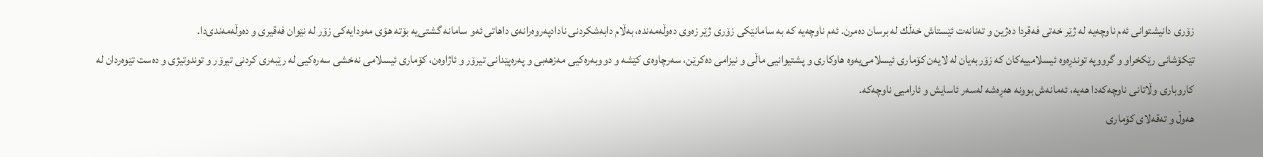زۆری‌ دانیشتوانی‌ ئه‌م ناوچه‌یه‌ له‌ ژێر خه‌تی‌ فه‌قردا ده‌ژین و ته‌نانه‌ت ئێستاش خه‌ڵك له‌ برسان ده‌مرن. ئه‌م ناوچه‌یه‌ كه‌ به‌ سامانێكی‌ زۆری‌ ژێر زه‌وی ده‌وڵه‌مه‌نده‌، به‌ڵام دابه‌شكردنی‌ نادادپه‌روه‌رانه‌ی‌ داهاتی‌ ئه‌و سامانه‌ گشتی‌یه‌ بۆته‌ هۆی‌ مه‌ودایه‌كی‌ زۆر له‌ نێوان فه‌قیری‌ و ده‌وڵه‌مه‌ندی‌‌دا.
تێكۆشانی‌ رێكخراو و گرووپه‌ توندڕه‌وه‌ ئیسلامییه‌كان كه‌ زۆربه‌یان له‌ لایه‌ن كۆماری‌ ئیسلامی‌‌یه‌وه‌ هاوكاری‌ و پشتیوانیی‌ ماڵی‌ و نیزامی‌ ده‌كرێن، سه‌رچاوه‌ی‌ كێشه‌ و دووبه‌ره‌كیی‌ مه‌زهه‌بی‌ و په‌ره‌پێدانی‌ تیرۆر و ئاژاوه‌ن، كۆماری‌ ئیسلامی‌ نه‌خشی‌ سه‌ره‌كیی‌ له‌ رێبه‌ری‌ كردنی‌ تیرۆر و توندوتیژی‌ و ده‌ست تێوه‌ردان له‌ كاروباری‌ وڵاتانی‌ ناوچه‌كه‌دا هه‌یه‌، ئه‌مانه‌ش بوونه‌ هه‌ڕه‌شه‌ له‌سه‌ر ئاسایش و ئارامیی‌ ناوچه‌كه‌.
هه‌وڵ‌ و ته‌قه‌لای‌ كۆماری‌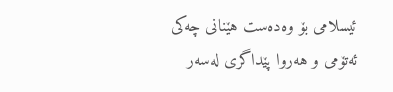ئیسلامی‌ بۆ وه‌ده‌ست هێنانی‌ چه‌كی‌ ئه‌تۆمی‌ و هه‌روا پێداگری‌ له‌سه‌ر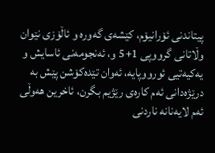پیتاندنی‌ ئۆرانیۆم، كێشه‌ی‌ گه‌وره‌ و ئاڵۆزی‌ نێوان وڵاتانی‌ گرووپی‌ 1+5 و، ئه‌نجومه‌نی‌ ئاسایش و یه‌كیه‌تیی‌ ئورووپایه‌، ئه‌وان تێده‌كۆشن پێش به‌ درێژه‌دانی‌ ئه‌م كاره‌ی‌ رێژیم بگرن، ئاخرین هه‌وڵی‌ ئه‌م لایه‌نانه‌ ناردنی‌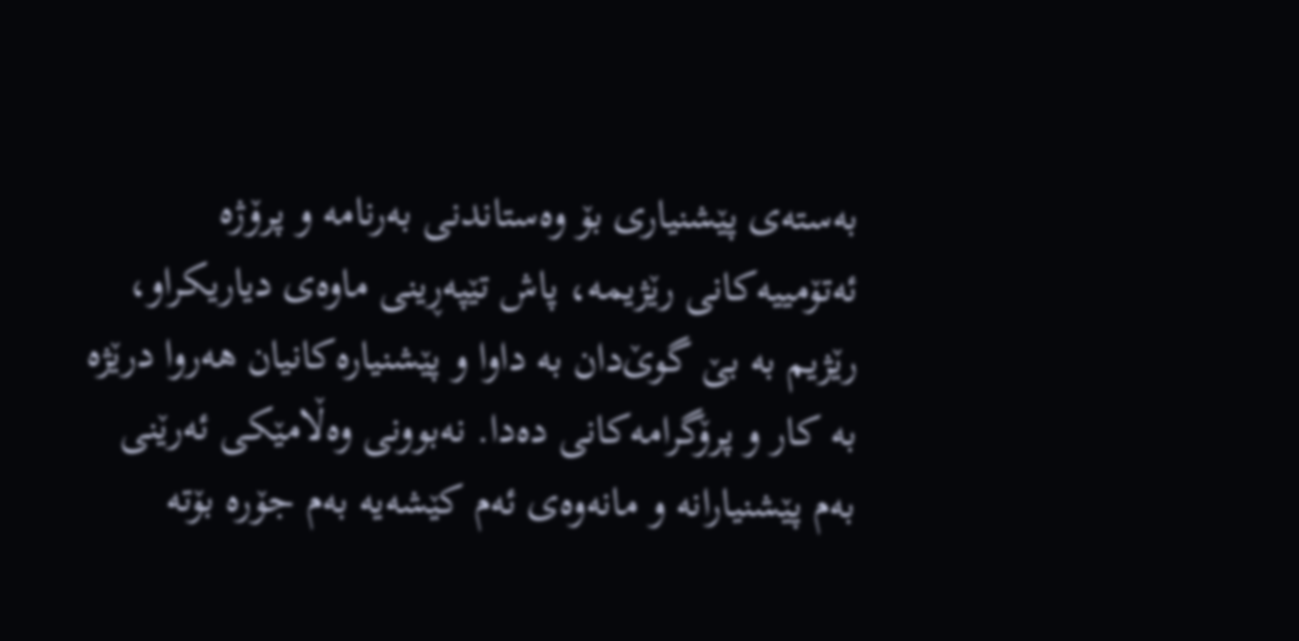به‌سته‌ی‌ پێشنیاری‌‌ بۆ وه‌ستاندنی‌ به‌رنامه‌ و پرۆژه‌ ئه‌تۆمییه‌كانی‌ رێژیمه‌، پاش تێپه‌ڕینی‌ ماوه‌ی‌ دیاریكراو، رێژیم به‌ بێ‌ گوێ‌دان به‌ داوا و پێشنیاره‌كانیان هه‌روا درێژه‌ به‌ كار و پرۆگرامه‌كانی‌ ده‌دا. نه‌بوونی‌ وه‌ڵامێكی‌ ئه‌رێنی‌ به‌م پێشنیارانه‌ و مانه‌وه‌ی‌ ئه‌م كێشه‌یه‌ به‌م جۆره‌ بۆته‌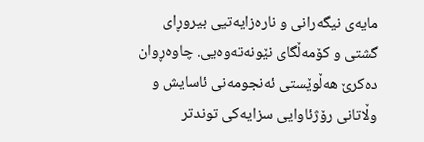مایه‌ی‌ نیگه‌رانی و ناره‌زایه‌تیی‌ بیروڕای‌ گشتی و كۆمه‌ڵگای‌ نێونه‌ته‌وه‌یی‌. چاوه‌ڕوان ده‌كرێ‌ هه‌ڵوێستی‌ ئه‌نجومه‌نی‌ ئاسایش و وڵاتانی‌ رۆژئاوایی‌ سزایه‌كی‌ توندتر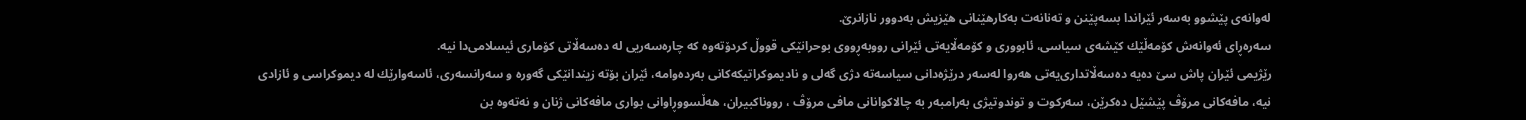له‌وانه‌ی‌ پێشوو به‌سه‌ر ئێراندا بسه‌پێنن و ته‌نانه‌ت به‌كارهێنانی‌ هێزیش به‌دوور نازانرێ‌.
سه‌ره‌ڕای‌ ئه‌وانه‌ش كۆمه‌ڵێك كێشه‌ی‌ سیاسی‌، ئابووری‌ و كۆمه‌ڵایه‌تی‌ ئێرانی‌ رووبه‌ڕووی‌ بوحرانێكی‌ قووڵ‌ كردۆته‌وه‌ كه‌ چاره‌سه‌ریی‌ له‌ ده‌سه‌ڵاتی‌ كۆماری‌ ئیسلامی‌‌دا نیه‌.
رێژیمی‌ ئێران پاش سێ‌ ده‌یه‌ ده‌سه‌ڵاتداری‌‌یه‌تی‌ هه‌روا له‌سه‌ر درێژه‌دانی‌ سیاسه‌ته‌ دژی‌ گه‌لی‌ و نادیموكراتیكه‌كانی‌ به‌رده‌وامه‌، ئێران بۆته‌ زیندانێكی‌ گه‌وره‌ و سه‌رانسه‌ری‌، ئاسه‌وارێك له‌ دیموكراسی‌ و ئازادی‌ نیه‌، مافه‌كانی‌ مرۆڤ پێشێل ده‌كرێن، سه‌ركوت و توندوتیژی‌ به‌رامبه‌ر به‌ چالاكوانانی‌ مافی‌ مرۆڤ ، رووناكبیران، هه‌ڵسووڕاوانی‌ بواری‌ مافه‌كانی‌ ژنان و نه‌ته‌وه‌ بن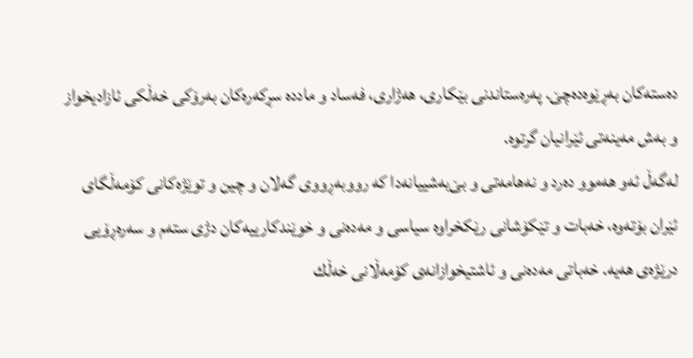ده‌سته‌كان به‌ڕێوه‌ده‌چێ‌. په‌ره‌ستاندنی‌ بێكاری‌، هه‌ژاری‌، فه‌ساد و مادده‌ سڕكه‌ره‌كان به‌رۆكی‌ خه‌ڵكی‌ ئازادیخواز و به‌ش مه‌ینه‌تی‌ ئێرانیان گرتوه‌.
له‌گه‌ڵ‌ ئه‌و هه‌موو ده‌رد و نه‌هامه‌تی‌ و بێ‌به‌شییانه‌دا كه‌ رووبه‌ڕووی‌ گه‌لان و چین و توێژه‌كانی‌ كۆمه‌ڵگای‌ ئێران بۆته‌وه‌، خه‌بات و تێكۆشانی‌ رێكخراوه‌ سیاسی و مه‌ده‌نی‌ و خوێندكارییه‌كان دژی‌ سته‌م و سه‌ره‌ڕۆیی‌ درێژه‌ی‌ هه‌یه‌. خه‌باتی‌ مه‌ده‌نی‌ و ئاشتیخوازانه‌ی‌ كۆمه‌ڵانی‌ خه‌ڵك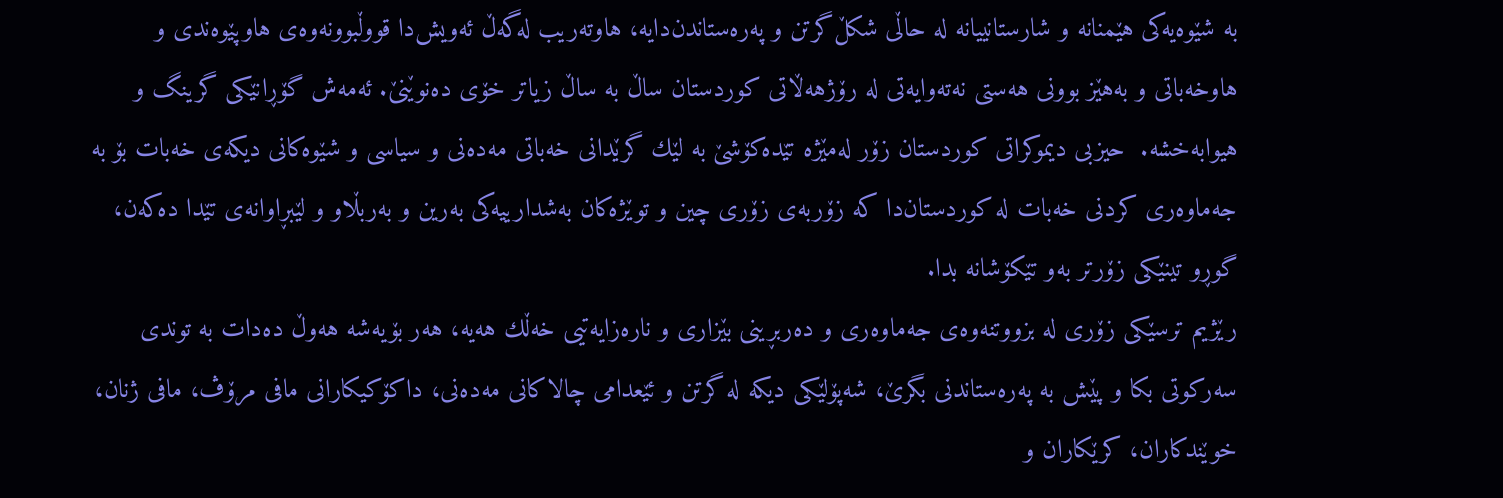به‌ شێوه‌یه‌كی‌ هێمنانه‌ و شارستانییانه‌ له‌ حاڵی‌ شكڵ‌گرتن و په‌ره‌ستاندن‌دایه‌، هاوته‌ریب له‌گه‌ڵ‌ ئه‌ویش‌دا قووڵبوونه‌وه‌ی‌ هاوپێوه‌ندی‌ و هاوخه‌باتی‌ و به‌هێز بوونی‌ هه‌ستی‌ نه‌ته‌وایه‌تی‌ له‌ رۆژهه‌ڵاتی‌ كوردستان ساڵ‌ به‌ ساڵ‌ زیاتر خۆی‌ ده‌نوێنێ‌. ئه‌مه‌ش گۆڕانێكی‌ گرینگ و هیوابه‌خشه‌.  حیزبی‌ دیموكراتی‌ كوردستان زۆر له‌مێژه‌ تێده‌كۆشێ‌ به‌ لێك گرێدانی‌ خه‌باتی‌ مه‌ده‌نی‌ و سیاسی‌ و شێوه‌كانی‌ دیكه‌ی‌ خه‌بات بۆ به‌ جه‌ماوه‌ری‌ كردنی‌ خه‌بات له‌ كوردستان‌دا كه‌ زۆربه‌ی‌ زۆری‌ چین و توێژه‌كان به‌شدارییه‌كی‌ به‌رین و به‌ربڵاو و لێبڕاوانه‌ی‌ تێدا ده‌كه‌ن، گوڕو تینێكی‌ زۆرتر به‌و تێكۆشانه‌ بدا.
رێژیم ترسێكی‌ زۆری‌ له‌ بزووتنه‌وه‌ی‌ جه‌ماوه‌ری‌ و ده‌ربڕینی‌ بێزاری و ناره‌زایه‌تیی‌ خه‌ڵك هه‌یه‌، هه‌ر بۆیه‌شه‌ هه‌وڵ‌ ده‌دات به‌ توندی‌ سه‌ركوتی‌ بكا و پێش به‌ په‌ره‌ستاندنی‌ بگرێ‌، شه‌پۆلێكی‌ دیكه‌ له‌ گرتن و ئێعدامی‌ چالاكانی‌ مه‌ده‌نی‌، داكۆكیكارانی‌ مافی‌ مرۆڤ، مافی‌ ژنان، خوێندكاران، كرێكاران و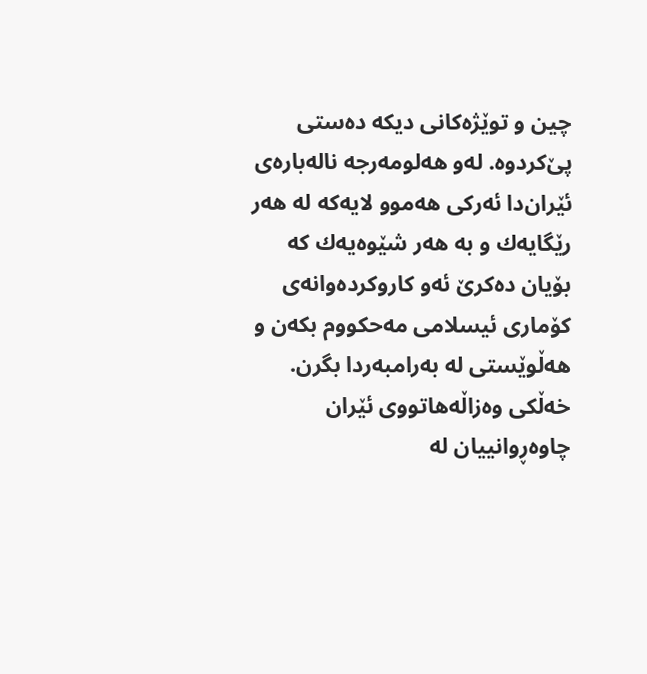چین و توێژه‌كانی‌ دیكه‌ ده‌ستی‌ پێ‌كردوه‌. له‌و هه‌لومه‌رجه‌ ناله‌باره‌ی‌ ئێران‌دا ئه‌ركی‌ هه‌موو لایه‌كه‌ له‌ هه‌ر رێگایه‌ك و به‌ هه‌ر شێوه‌یه‌ك كه‌ بۆیان ده‌كرێ‌ ئه‌و كاروكرده‌وانه‌ی‌ كۆماری‌ ئیسلامی‌ مه‌حكووم بكه‌ن و هه‌ڵوێستی‌ له‌ به‌رامبه‌ردا بگرن. خه‌ڵكی‌ وه‌زاڵه‌هاتووی‌ ئێران چاوه‌ڕوانییان له‌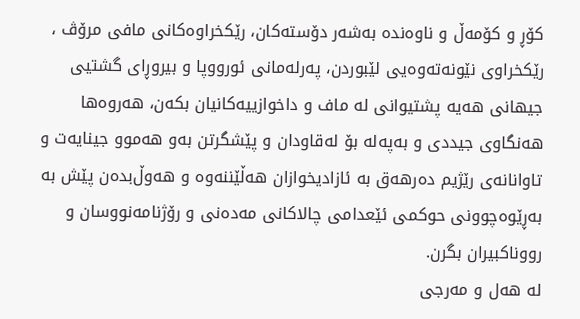كۆڕ و كۆمه‌ڵ و ناوه‌نده‌ به‌شه‌ر دۆسته‌كان، رێكخراوه‌كانی‌ مافی‌ مرۆڤ ، رێكخراوی‌ نێونه‌ته‌وه‌یی‌ لێبوردن، په‌رله‌مانی‌ ئورووپا و بیروڕای‌ گشتیی‌ جیهانی هه‌یه‌ پشتیوانی‌ له‌ ماف و داخوازییه‌كانیان بكه‌ن، هه‌روه‌ها هه‌نگاوی‌ جیددی‌ و به‌په‌له‌ بۆ له‌قاودان و پێشگرتن به‌و هه‌موو جینایه‌ت و تاوانانه‌ی‌ رێژیم ده‌رهه‌ق به‌ ئازادیخوازان هه‌ڵێننه‌وه‌ و هه‌وڵ‌بده‌ن پێش به‌ به‌ڕێوه‌چوونی‌ حوكمی‌ ئێعدامی‌ چالاكانی‌ مه‌ده‌نی‌ و رۆژنامه‌نووسان و رووناكبیران بگرن.
له‌ هه‌ل و مه‌رجی‌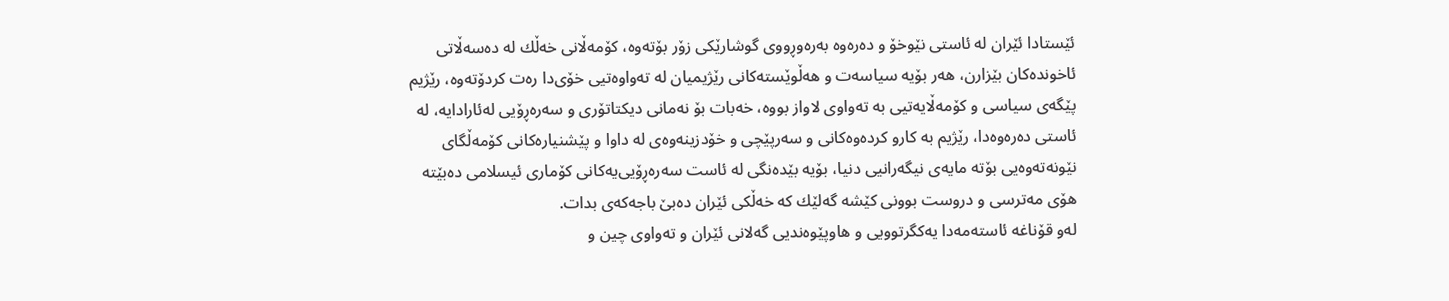ئێستادا ئێران له‌ ئاستی‌ نێوخۆ و ده‌ره‌وه‌ به‌ره‌وڕووی‌ گوشارێكی‌ زۆر بۆته‌وه‌، كۆمه‌ڵانی‌ خه‌ڵك له‌ ده‌سه‌ڵاتی‌ ئاخونده‌كان بێزارن، هه‌ر بۆیه‌ سیاسه‌ت و هه‌ڵوێسته‌كانی‌ رێژیمیان له‌ ته‌واوه‌تیی‌ خۆی‌‌دا ره‌ت كردۆته‌وه‌، رێژیم پێگه‌ی‌ سیاسی‌ و كۆمه‌ڵایه‌تیی‌ به‌ ته‌واوی‌ لاواز بووه‌، خه‌بات بۆ نه‌مانی‌ دیكتاتۆری‌ و سه‌ره‌ڕۆیی‌ له‌ئارادایه‌، له‌ ئاستی‌ ده‌ره‌وه‌دا، رێژیم به‌ كارو كرده‌وه‌كانی‌ و سه‌رپێچی‌ و خۆدزینه‌وه‌ی‌ له‌ داوا و پێشنیاره‌كانی‌ كۆمه‌ڵگای‌ نێونه‌ته‌وه‌یی‌ بۆته‌ مایه‌ی‌ نیگه‌رانیی‌ دنیا، بۆیه‌ بێده‌نگی‌ له‌ ئاست سه‌ره‌ڕۆیی‌‌یه‌كانی‌ كۆماری‌ ئیسلامی‌ ده‌بێته‌ هۆی‌ مه‌ترسی‌ و دروست بوونی‌ كێشه‌ گه‌لێك كه‌ خه‌ڵكی‌ ئێران ده‌بێ‌ باجه‌كه‌ی‌ بدات.
له‌و قۆناغه‌ ئاسته‌مه‌دا یه‌كگرتوویی‌ و هاوپێوه‌ندیی‌ گه‌لانی‌ ئێران و ته‌واوی‌ چین و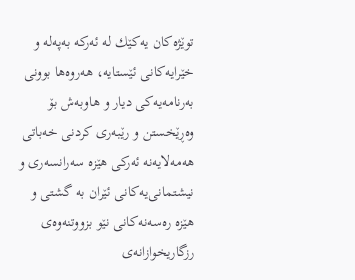توێژه‌كان یه‌كێك له‌ ئه‌ركه‌ به‌په‌له‌ و خێرا‌یه‌كانی‌ ئێستایه‌، هه‌روه‌ها بوونی‌ به‌رنامه‌یه‌كی‌ دیار و هاوبه‌ش بۆ وه‌ڕێخستن و رێبه‌ری‌ كردنی‌ خه‌باتی‌ هه‌مه‌لایه‌نه‌ ئه‌ركی‌ هێزه‌ سه‌رانسه‌ری و نیشتمانی‌‌یه‌كانی‌ ئێران به‌ گشتی‌ و هێزه‌ ره‌سه‌نه‌كانی‌ نێو بزووتنه‌وه‌ی‌ رزگاریخوازانه‌ی‌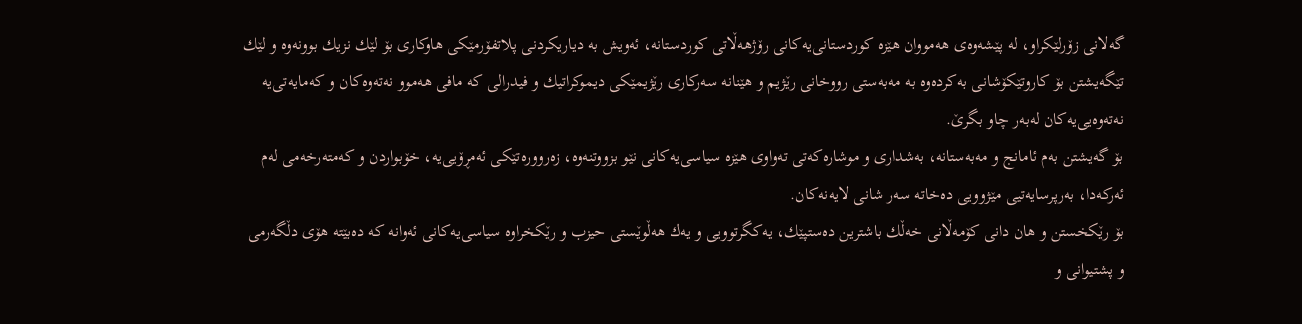گه‌لانی‌ زۆرلێكراو، له‌ پێشه‌وه‌ی‌ هه‌مووان هێزه‌ كوردستانی‌‌یه‌كانی‌ رۆژهه‌ڵاتی‌ كوردستانه‌، ئه‌ویش به‌ دیاریكردنی‌ پلاتفۆرمێكی‌ هاوكاری‌ بۆ لێك نزیك بوونه‌وه‌ و لێك‌ تێگه‌یشتن بۆ كاروتێكۆشانی‌ به‌كرده‌وه‌ به‌ مه‌به‌ستی‌ رووخانی‌ رێژیم و هێنانه‌ سه‌ركاری‌ رێژیمێكی‌ دیموكراتیك و فیدرالی‌ كه‌ مافی‌ هه‌موو نه‌ته‌وه‌كان و كه‌مایه‌تی‌یه‌ نه‌ته‌وه‌یی‌یه‌كان له‌به‌ر چاو بگرێ‌.
بۆ گه‌یشتن به‌م ئامانج و مه‌به‌ستانه‌، به‌شداری‌ و موشاره‌كه‌تی‌ ته‌واوی‌ هێزه‌ سیاسی‌‌یه‌كانی‌ نێو بزووتنه‌وه‌، زه‌رووره‌تێكی‌ ئه‌مڕۆیی‌یه‌، خۆبواردن و كه‌مته‌رخه‌می‌ له‌م ئه‌ركه‌دا، به‌رپرسایه‌تیی‌ مێژوویی‌ ده‌خاته‌ سه‌ر شانی‌ لایه‌نه‌كان.
بۆ رێكخستن و هان دانی‌ كۆمه‌ڵانی‌ خه‌ڵك باشترین ده‌ستپێك، یه‌كگرتوویی‌ و یه‌ك هه‌ڵوێستی‌ حیزب و رێكخراوه‌ سیاسی‌یه‌كانی‌ ئه‌وانه‌ كه‌ ده‌بێته‌ هۆی‌ دڵگه‌رمی‌ و پشتیوانی و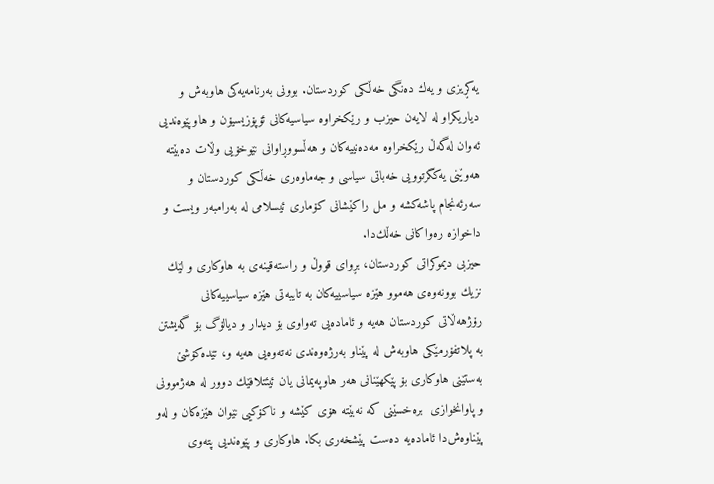یه‌كڕیزی‌ و یه‌ك ده‌نگی‌ خه‌ڵكی‌ كوردستان. بوونی‌ به‌رنامه‌یه‌كی‌ هاوبه‌ش و دیاریكراو له‌ لایه‌ن حیزب و رێكخراوه‌ سیاسیه‌كانی‌ ئۆپۆزیسیۆن و هاوپێوه‌ندیی‌ ئه‌وان له‌گه‌ڵ‌ رێكخراوه‌ مه‌ده‌نییه‌كان و هه‌ڵسووڕاوانی‌ نێوخۆیی‌ وڵات ده‌بێته‌ هه‌وێنی‌ یه‌كگرتوویی‌ خه‌باتی‌ سیاسی‌ و جه‌ماوه‌ری‌ خه‌ڵكی‌ كوردستان و سه‌رئه‌نجام پاشه‌كشه‌ و مل راكێشانی‌ كۆماری‌ ئیسلامی‌ له‌ به‌رامبه‌ر ویست و داخوازه‌ ره‌واكانی‌ خه‌ڵك‌دا.
حیزبی‌ دیموكراتی‌ كوردستان، بڕوای‌ قووڵ و راسته‌قینه‌ی‌ به‌ هاوكاری‌ و لێك نزیك بوونه‌وه‌ی‌ هه‌موو هێزه‌ سیاسییه‌كان به‌ تایبه‌تی‌ هێزه‌ سیاسییه‌كانی‌ رۆژهه‌ڵاتی‌ كوردستان هه‌یه‌ و ئاماده‌یی‌ ته‌واوی‌ بۆ دیدار و دیالۆگ بۆ گه‌یشتن به‌ پلاتفۆرمێكی‌ هاوبه‌ش له‌ پێناو به‌رژه‌وه‌ندی‌ نه‌ته‌وه‌یی‌‌ هه‌یه‌ و، تێده‌كۆشێ‌ به‌ستێنی‌ هاوكاری‌ بۆ پێكهێنانی‌ هه‌ر هاوپه‌یمانی یان ئیئتلافێك دوور له‌ هه‌ژموونی‌ و پاوانخوازی‌  بره‌خسێنی‌ كه‌ نه‌بێته‌ هۆی‌ كێشه‌ و ناكۆكیی‌ نێوان هێزه‌كان و له‌و پێناوه‌ش‌دا ئاماده‌یه‌ ده‌ست پێشخه‌ری‌ بكا. هاوكاری‌ و پێوه‌ندیی‌ پته‌وی‌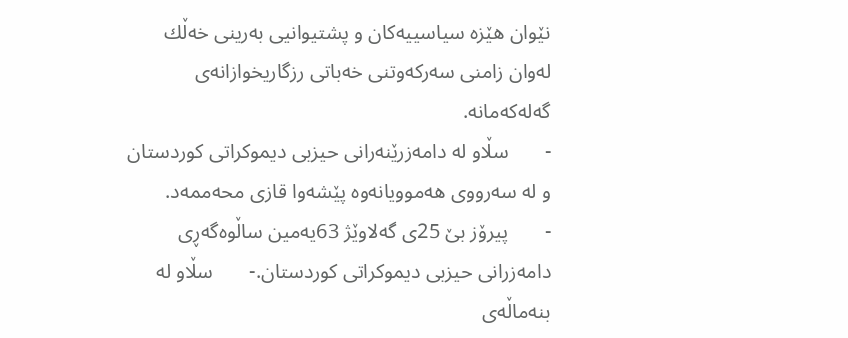نێوان هێزه‌ سیاسییه‌كان و پشتیوانیی‌ به‌رینی‌ خه‌ڵك له‌وان زامنی‌ سه‌ركه‌وتنی‌ خه‌باتی‌ رزگاریخوازانه‌ی‌ گه‌له‌كه‌مانه‌.
-       سڵاو له‌ دامه‌زرێنه‌رانی‌ حیزبی‌ دیموكراتی‌ كوردستان و له‌ سه‌رووی‌ هه‌موویانه‌وه‌ پێشه‌وا قازی‌ محه‌ممه‌د.
-       پیرۆز بێ‌ 25ی‌ گه‌لاوێژ 63یه‌مین ساڵوه‌گه‌ڕی‌ دامه‌زرانی‌ حیزبی‌ دیموكراتی‌ كوردستان.-       سڵاو له‌ بنه‌ماڵه‌ی‌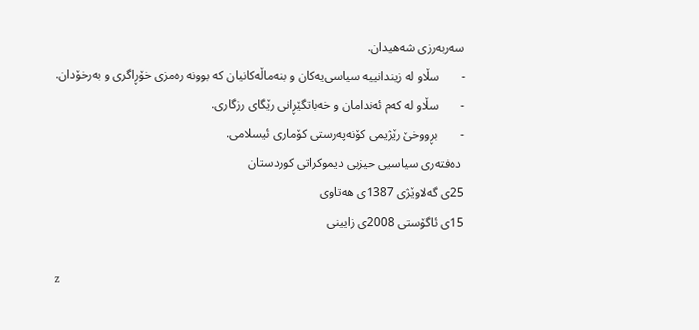سه‌ربه‌رزی‌ شه‌هیدان.
-       سڵاو له‌ زیندانییه‌ سیاسی‌‌یه‌كان و بنه‌ماڵه‌كانیان كه‌ بوونه‌ ره‌مزی‌ خۆڕاگری‌ و به‌رخۆدان.
-       سڵاو له‌ كه‌م ئه‌ندامان و خه‌باتگێڕانی‌ رێگای‌ رزگاری‌.
-       بڕووخێ‌ رێژیمی‌ كۆنه‌په‌رستی‌ كۆماری‌ ئیسلامی‌.
 ده‌فته‌ری‌ سیاسیی‌ حیزبی‌ دیموكراتی‌ كوردستان
25ی‌ گه‌لاوێژی‌ 1387ی‌ هه‌تاوی‌
15ی‌ ئاگۆستی‌ 2008ی‌ زایینی‌

z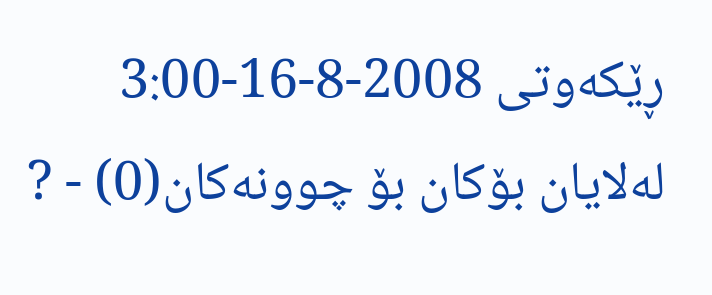ڕێکه‌وتی 2008-8-16-3:00 له‌لایان بۆکان بۆ چوونه‌کان(0) - ?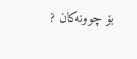بۆ چوونه‌کان ?